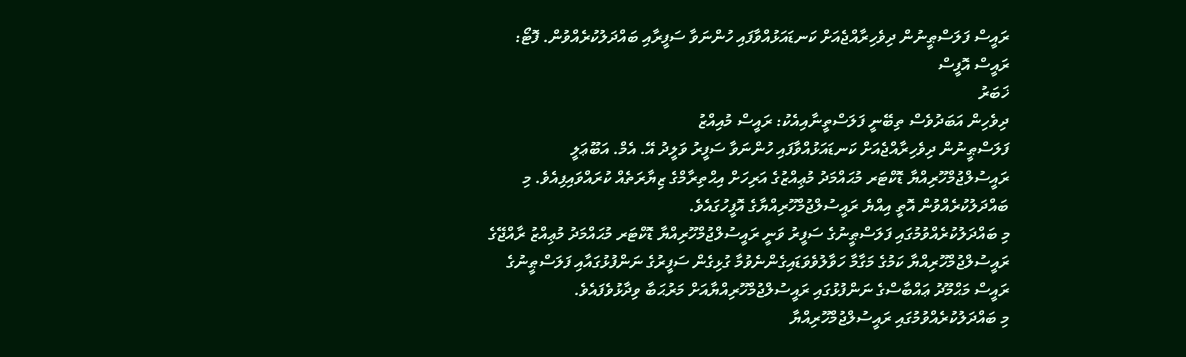ރައީސް ފަލަސްޠީނުން ދިވެހިރާއްޖެއަށް ކަނޑައަޅުއްވާފައި ހުންނަވާ ސަފީރާއި ބައްދަލުކުރެއްވުން. ފޮޓޯ: ރައީސް އޮފީސް
ޚަބަރު
ދިވެހިން އަބަދުވެސް ތިބޭނީ ފަލަސްތީނާއިއެކު: ރައީސް މުއިއްޒު
ފަލަސްޠީނުން ދިވެހިރާއްޖެއަށް ކަނޑައަޅުއްވާފައި ހުންނަވާ ސަފީރު ވަލީދު އޭ. އެމް. އަބޫޢަލީ ރައީސުލްޖުމްހޫރިއްޔާ ޑޮކްޓަރ މުޙައްމަދު މުޢިއްޒުގެ އަރިހަށް އިޙްތިރާމްގެ ޒިޔާރަތެއް ކުރައްވައިފިއެވެ. މި ބައްދަލުކުރެއްވުން އޮތީ އިއްޔެ ރައީސުލްޖުމްހޫރިއްޔާގެ އޮފީހުގައެވެ.
މި ބައްދަލުކުރެއްވުމުގައި ފަލަސްޠީނުގެ ސަފީރު ވަނީ ރައީސުލްޖުމްހޫރިއްޔާ ޑޮކްޓަރ މުޙައްމަދު މުޢިއްޒު ރާއްޖޭގެ ރައީސުލްޖުމްހޫރިއްޔާ ކަމުގެ މަގާމާ ހަވާލުވެވަޑައިގެންނެވުމާ ގުޅިގެން ސަފީރުގެ ނަންފުޅުގައާއި ފަލަސްޠީނުގެ ރައީސް މަޙްމޫދު ޢައްބާސްގެ ނަންފުޅުގައި ރައީސުލްޖުމްހޫރިއްޔާއަށް މަރުޙަބާ ވިދާޅުވެފައެވެ.
މި ބައްދަލުކުރެއްވުމުގައި ރައީސުލްޖުމްހޫރިއްޔާ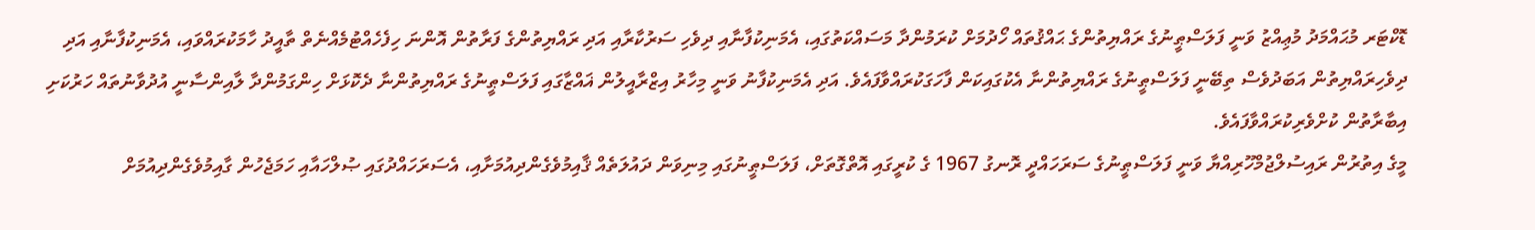ޑޮކްޓަރ މުޙައްމަދު މުޢިއްޒު ވަނީ ފަލަސްޠީނުގެ ރައްޔިތުންގެ ޙައްޤުތައް ހޯދުމަށް ކުރަމުންދާ މަސައްކަތުގައި، އެމަނިކުފާނާއި ދިވެހި ސަރުކާރާއި އަދި ރައްޔިތުންގެ ފަރާތުން އޮންނަ ހިފެހެއްޓުމެއްނެތް ތާއީދު ހާމަކުރައްވައި، އެމަނިކުފާނާއި އަދި ދިވެހިރައްޔިތުން އަބަދުވެސް ތިބޭނީ ފަލަސްޠީނުގެ ރައްޔިތުންނާ އެކުގައިކަން ފާހަގަކުރައްވާފައެވެ. އަދި އެމަނިކުފާނު ވަނީ މިހާރު އިޒްރާއީލުން ޣައްޒާގައި ފަލަސްޠީނުގެ ރައްޔިތުންނާ ދެކޮޅަށް ހިންގަމުންދާ ލާއިންސާނީ އުދުވާނުތައް ހަރުކަށި އިބާރާތުން ކުށްވެރިކުރައްވާފައެވެ.
މީގެ އިތުރުން ރައިސުލްޖުމްހޫރިއްޔާ ވަނީ ފަލަސްޠީނުގެ ސަރަހައްދީ ރޮނގު 1967 ގެ ކުރީގައި އޮތްގޮތަށް، ފަލަސްޠީނުގައި މިނިވަން ދައުލަތެއް ޤާއިމުވެގެންދިއުމަށާއި، އެސަރަހައްދުގައި ޞުލްހައާއި ހަމަޖެހުން ގާއިމުވެގެންދިއުމަށް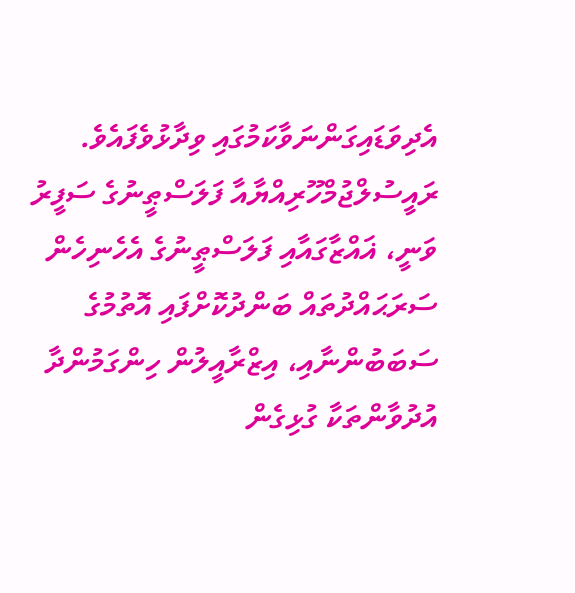އެދިވަޑައިގަންނަވާކަމުގައި ވިދާޅުވެފައެވެ.
ރައީސުލްޖުމްހޫރިއްޔާއާ ފަލަސްޠީނުގެ ސަފީރު ވަނީ، ޣައްޒާގައާއި ފަލަސްޠީނުގެ އެހެނިހެން ސަރަޙައްދުތައް ބަންދުކޮށްފައި އޮތުމުގެ ސަބަބުންނާއި، އިޒްރާއީލުން ހިންގަމުންދާ އުދުވާންތަކާ ގުޅިގެން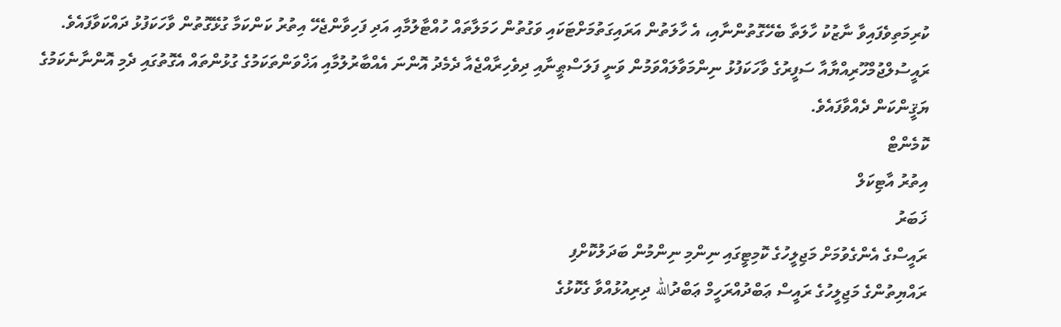ކުރިމަތިވެފައިވާ ނާޒުކު ހާލަތާ ބެހޭގޮތުންނާއި، އެ ހާލަތުން އަރައިގަތުމަށްޓަކައި ވަގުތުން ހަމަލާތައް ހުއްޓާލުމާއި އަދި ފަހިވާންޖެހޭ އިތުރު ކަންކަމާ ގުޅޭގޮތުން ވާހަކަފުޅު ދައްކަވާފައެވެ.
ރައީސުލްޖުމްހޫރިއްޔާއާ ސަފީރުގެ ވާހަކަފުޅު ނިންމަވާލައްވަމުން ވަނީ ފަލަސްޠީނާއި ދިވެހިރާއްޖެއާ ދެމެދު އޮންނަ އެއްބާރުލުމާއި އަޚްވަންތަކަމުގެ ގުޅުންތައް އެގޮތުގައި ދެމި އޮންނާނެކަމުގެ ޔަޤީންކަން ދެއްވާފައެވެ.
ކޮމެންޓް
އިތުރު އާޓިކަލް
ޚަބަރު
ރައީސްގެ އެންގެވުމަށް މަޖިލީހުގެ ކޮމިޓީގައި ނިންމި ނިންމުން ބަދަލުކޮށްފި
ރައްޔިތުންގެ މަޖިލީހުގެ ރައީސް ޢަބްދުއްރަހީމް ޢަބްދުالله ދިރިއުޅުއްވާ ގެކޮޅުގެ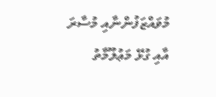މުވައްޒަފުންނާއި މުސާރަ އާއި ގުޅޭ މަޢުލޫމާތު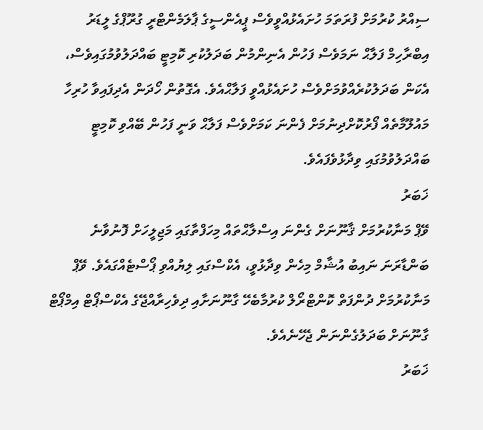ސިއްރު ކުރުމަށް ފުރަތަމަ ހުށައެޅުއްވީވެސް ޕީއެންސީގެ ޕާލަމެންޓްރީ ގުރޫޕްގެ ލީޑަރު އިބްރާހިމް ފަލާޙް ނަމަވެސް ފަހުން އެނިންމުން ބަދަލުކުރި ކޮމިޓީ ބައްދަލުވުމުގައިވެސް، އެކަން ބަދަލުކުރެއްވުމަށްވެސް ހުށައެޅުއްވީ ފަލާޙްއެވެ. އެގޮތުން ހޯދަން އެދިފައިވާ ހުރިހާ މައުލޫމާތެއް ފޯރުކޮށްދިނުމަށް ފެންނަ ކަމަށްވެސް ފަލާޙް ވަނީ ފަހުން ބޭއްވި ކޮމިޓީ ބައްދަލުވުމުގައި ވިދާޅުވެފައެވެ.
ޚަބަރު
ވޭޕް މަނާކުރުމަށް ޤާނޫނަށް ގެންނަ އިސްލާޙްތައް މިހަފްތާގައި މަޖިލީހަށް ފޮނުވާނެ
ބަންޑާރަނަ ނައިބު އުޝާމް މިހެން ވިދާޅުވީ، އެކްސްގައި ލިޔުއްވި ޕޯސްޓެއްގައެވެ. ވޭޕް މަނާކުރުމަށް ދުންފަތް ކޮންޓްރޯލް ކުރުމާބެހޭ ގާނޫނަށާއި ދިވެހިރާއްޖޭގެ އެކްސްޕޯޓް އިމްޕޯޓް ގާނޫނަށް ބަދަލުގެންނަން ޖެހޭނެއެވެ.
ޚަބަރު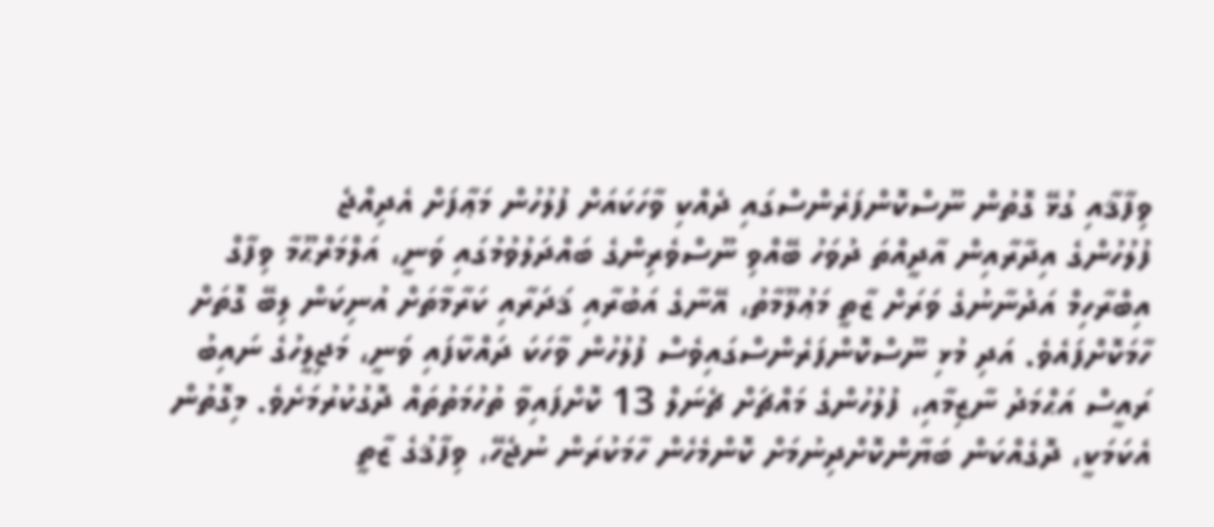ވިފާޤާއި ގުޅޭ ގޮތުން ނޫސްކޮންފަރެންސްގައި ދެއްކި ވާހަކައަށް ފުލުހުން މަޢާފަށް އެދިއްޖެ
ފުލުހުންގެ އިދާރާއިން އާދީއްތަ ދުވަހު ބޭއްވި ނޫސްވެރިންގެ ބައްދަލުވުމުގައި ވަނީ، އަލްމަރްޙޫމާ ވިފާގް އިބްރާހިމް އަދުނާނުގެ ވަރަށް ޒާތީ މަޢުލޫމާތު، އޭނާގެ އަބުރާއި ޤަދަރާއި ކަރާމާތަށް އުނިކަން ލިބޭ ގޮތަށް ހާމަކޮށްފައެވެ. އަދި މުޅި ނޫސްކޮންފަރެންސްގައިވެސް ފުލުހުން ވާހަކަ ދައްކާފައި ވަނީ، މަޖިލީހުގެ ނައިބު ރައީސް އަޙްމަދު ނާޒިމާއި، ފުލުހުންގެ މައްޗަށް ޗެނަލް 13 ކޮށްފައިވާ ތުހުމަތުތައް ދޮގުކުރުމަށެވެ. މިގޮތުން އެކަމަކީ، ދޮގެއްކަން ބަޔާންކޮށްދިނުމަށް ކޮންމެހެން ހާމަކުރަން ނުޖެހޭ، ވިފާޤުގެ ޒާތީ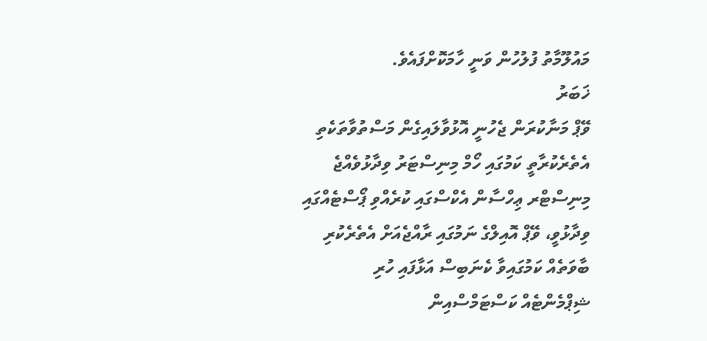މައުލޫމާތު ފުލުހުން ވަނީ ހާމަކޮށްފައެވެ.
ޚަބަރު
ވޭޕް މަނާކުރަން ޖެހުނީ އޮޅުވާލައިގެން މަސްތުވާތަކެތި އެތެރެކުރާތީ ކަމުގައި ހޯމް މިނިސްޓަރު ވިދާޅުވެއްޖެ
މިނިސްޓްރ ޢިހްސާން އެކްސްގައި ކުރެއްވި ޕޯސްޓެއްގައި ވިދާޅުވީ، ވޭޕް އޮއިލްގެ ނަމުގައި ރާއްޖެއަށް އެތެރެކުރި ބާވަތެއް ކަމުގައިވާ ކެނަބިސް އަޅާފައި ހުރި ޝިޕްމެންޓެއް ކަސްޓަމްސްއިން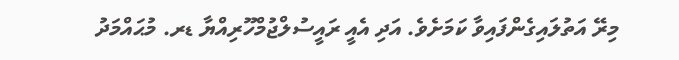މިރޭ އަތުލައިގެންފައިވާ ކަމަށެވެ. އަދި އެއީ ރައީސުލްޖުމްހޫރިއްޔާ ޑރ. މުޙައްމަދު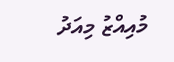މުއިއްޒު މިއަދު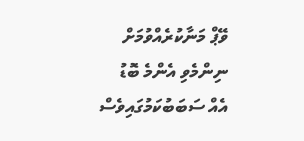ވޭޕް މަނާކުރެއްވުމަށް ނިންމެވި އެންމެ ބޮޑު އެއް ސަބަބުކަމުގައިވެސް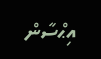އިޙްސާން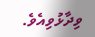ވިދާޅުވިއެވެ.